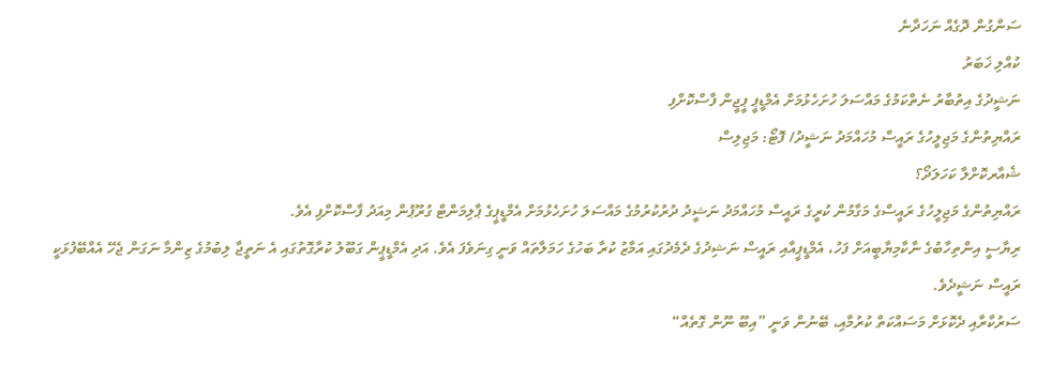ސަންގުން ދޮގެއް ނަހަދާނެ
ކުއްލި ޚަބަރު
ނަޝީދުގެ އިތުބާރު ނެތްކަމުގެ މައްސަލަ ހުށަހެޅުމަށް އެމްޑީޕީ ޕީޖީން ފާސްކޮށްފި
ރައްޔިތުންގެ މަޖިލީހުގެ ރައީސް މުހައްމަދު ނަޝީދު/ ފޮޓޯ: މަޖިލިސް
ޝެއާރކޮށްލާ ކަހަލަދޯ؟
ރައްޔިތުންގެ މަޖިލީހުގެ ރައީސްގެ މަގާމުން ކުރީގެ ރައީސް މުހައްމަދު ނަޝީދު ދުރުކުރުމުގެ މައްސަލަ ހުށަހެޅުމަށް އެމްޑީޕީގެ ޕާލިމަންޓް ގުރޫޕުން މިއަދު ފާސްކޮށްފި އެވެ.
ރިޔާސީ އިންތިހާބުގެ ނާކާމިޔާބީއަށް ފަހު، އެމްޑީޕީއާއި ރައީސް ނަޝިދުގެ ދެމެދުގައި އަމާޒު ކުރާ ބަހުގެ ހަމަލާތައް ވަނީ ގިނަވެފަ އެވެ. އަދި އެމްޑީޕީން ގަބޫލު ކުރާގޮތުގައި އެ ނަތީޖާ ލިބުމުގެ ޒިންމާ ނަގަން ޖެހޭ އެއްބޭފުޅަކީ ރައީސް ނަޝީދެވެ.
ސަރުކާރާއި ދެކޮޅަށް މަސައްކަތް ކުރުމާއި، ބޭނުން ވަނީ ”އިބޫ ނޫން ގޮތެއް“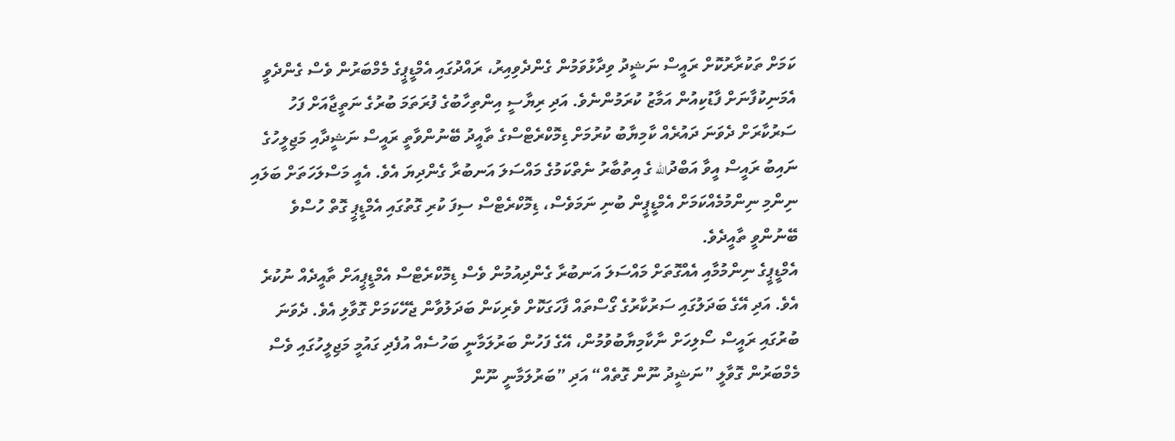ކަމަށް ތަކުރާރުކޮށް ރައީސް ނަޝީދު ވިދާޅުވަމުން ގެންދެވިއިރު، ރައްދުގައި އެމްޑީޕީގެ މެމްބަރުން ވެސް ގެންދެވީ އެމަނިކުފާނަށް ފާޑުކިއުން އަމާޒު ކުރަމުންނެވެ. އަދި ރިޔާސީ އިންތިހާބުގެ ފުރަތަމަ ބުރުގެ ނަތީޖާއަށް ފަހު ސަރުކާރަށް ދެވަނަ ދައުރެއް ކާމިޔާބު ކުރުމަށް ޑިމޮކްރެޓްސްގެ ތާއީދު ބޭނުންވާތީ ރައީސް ނަޝީދާއި މަޖިލީހުގެ ނައިބު ރައީސް އީވާ އަބްދުالله ގެ އިތުބާރު ނެތްކަމުގެ މައްސަލަ އަނބުރާ ގެންދިޔަ އެވެ. އެއީ މަސްލަހަތަށް ބަލައި ނިންމި ނިންމުމެއްކަމަށް އެމްޑީޕީން ބުނި ނަމަވެސް، ޑިމޮކްރެޓްސް ސިފަ ކުރި ގޮތުގައި އެމްޑީޕީ ގޮތް ހުސްވެ ބޭނުންވީ ތާއީދެވެ.
އެމްޑީޕީގެ ނިންމުމާއި އެއްގޮތަށް މައްސަލަ އަނބުރާ ގެންދިއުމުން ވެސް ޑިމޮކްރެޓްސް އެމްޑީޕީއަށް ތާއީދެއް ނުކުރެ އެވެ. އަދި އޭގެ ބަދަލުގައި ސަރުކާރުގެ ގޯސްތައް ފާހަގަކޮށް ވެރިކަން ބަދަލުވާން ޖެހޭކަމަށް ގޮވާލި އެވެ. ދެވަނަ ބުރުގައި ރައީސް ސޯލިހަށް ނާކާމިޔާބުވުމުން، އޭގެ ފަހުން ބަރުލަމާނީ ބަހުސެއް އުފެދި ގައުމީ މަޖިލީހުގައި ވެސް މެމްބަރުން ގޮވާލީ ”ނަޝީދު ނޫން ގޮތެއް“ އަދި ”ބަރުލަމާނީ ނޫން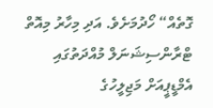ގޮތެއް“ ހޯދުމަށެވެ. އަދި މިހާރު މިއޮތް ޓްރާންސިޝަނަލް މުއްދަތުގައި އެމްޑީޕީއަށް މަޖިލީހުގެ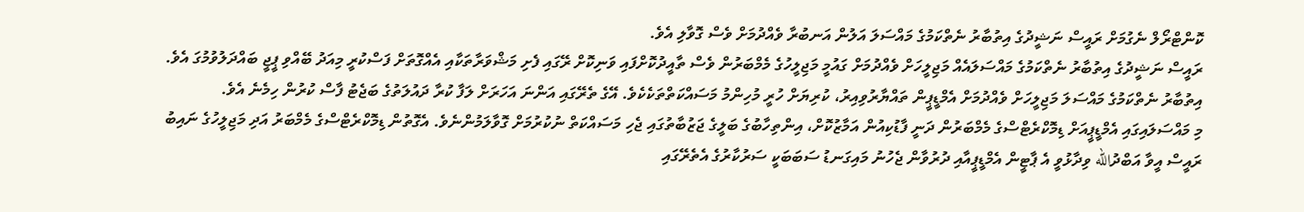ކޮންޓްރޯލް ނެގުމަށް ރައީސް ނަޝީދުގެ އިތުބާރު ނެތްކަމުގެ މައްސަލަ އަލުން އަނބުރާ ވެއްދުމަށް ވެސް ގޮވާލި އެވެ.
ރައީސް ނަޝީދުގެ އިތުބާރު ނެތްކަމުގެ މައްސަލައެއް މަޖިލީހަށް ވެއްދުމަށް ގައުމީ މަޖިލީހުގެ މެމްބަރުން ވެސް ތާއީދުކޮށްފައި ވަނިކޮށް ރޭގައި ފެށި މަޝްވަރާތަކާއި އެއްގޮތަށް ފަސްކުރީ މިއަދު ބޭއްވި ޕީޖީ ބައްދަލުވުމުގަ އެވެ.
އިތުބާރު ނެތްކަމުގެ މައްސަލަ މަޖިލީހަށް ވެއްދުމަށް އެމްޑީޕީން ތައްޔާރުވިއިރު، ކުރިޔަށް ހުރީ މުހިންމު މަސައްކަތްތަކެކެވެ. އޭގެ ތެރޭގައި އަންނަ އަހަރަށް ލަފާ ކުރާ ދައުލަތުގެ ބަޖެޓު ފާސް ކުރުން ހިމެނެ އެވެ.
މި މައްސަލައިގައި އެމްޑީޕީއަށް ޑިމޮކްރެޓްސްގެ މެމްބަރުން ދަނީ ފާޑުކިއުން އަމާޒުކޮށް، އިންތިހާބުގެ ބަލީގެ ޖަޒުބާތުގައި ޖެހި މަސައްކަތް ނުކުރުމަށް ގޮވާލަމުންނެވެ. އެގޮތުން ޑިމޮކްރެޓްސްގެ މެމްބަރު އަދި މަޖިލީހުގެ ނައިބު ރައީސް އީވާ އަބްދުالله ވިދާޅުވީ އެ ޕާޓީން އެމްޑީޕީއާއި ދުރުވާން ޖެހުނު މައިގަނޑު ސަބަބަކީ ސަރުކާރުގެ އެތެރޭގައި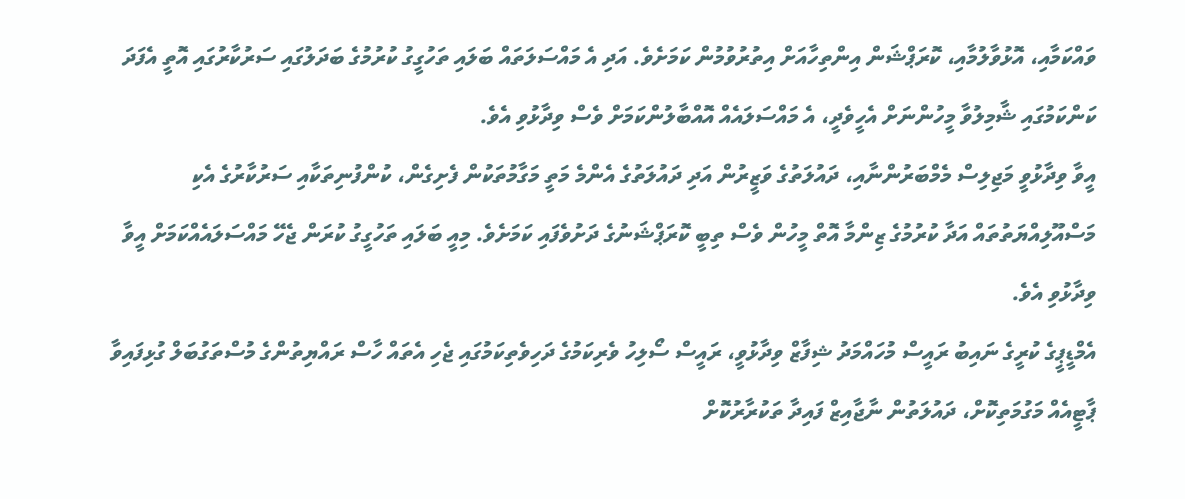ވައްކަމާއި، އޮޅުވާލުމާއި، ކޮރަޕްޝަން އިންތިހާއަށް އިތުރުވުމުން ކަމަށެވެ. އަދި އެ މައްސަލަތައް ބަލައި ތަހުގީގު ކުރުމުގެ ބަދަލުގައި ސަރުކާރުގައި އޮތީ އެފަދަ ކަންކަމުގައި ޝާމިލުވާ މީހުންނަށް އެހީވެދީ، އެ މައްސަލައެއް އޮއްބާލުންކަމަށް ވެސް ވިދާޅުވި އެވެ.
އީވާ ވިދާޅުވީ މަޖިލިސް މެމްބަރުންނާއި، ދައުލަތުގެ ވަޒީރުން އަދި ދައުލަތުގެ އެންމެ މަތީ މަގާމުތަކުން ފެށިގެން، ކުންފުނިތަކާއި ސަރުކާރުގެ އެކި މަސްއޫލިއްޔަތުތައް އަދާ ކުރުމުގެ ޒިންމާ އޮތް މީހުން ވެސް ތިބީ ކޮރަޕްޝަނުގެ ދަށުވެފައި ކަމަށެވެ. މިއީ ބަލައި ތަހުގީގު ކުރަން ޖެހޭ މައްސަލައެއްކަމަށް އީވާ ވިދާޅުވި އެވެ.
އެމްޑީޕީގެ ކުރީގެ ނައިބު ރައީސް މުހައްމަދު ޝިފާޒް ވިދާޅުވީ، ރައީސް ސޯލިހު ވެރިކަމުގެ ދަހިވެތިކަމުގައި ޖެހި އެތައް ހާސް ރައްޔިތުންގެ މުސްތަގުބަލް ގުޅިފައިވާ ޕާޓީއެއް މަގުމަތިކޮށް، ދައުލަތުން ނާޖާއިޒް ފައިދާ ތަކުރާރުކޮށް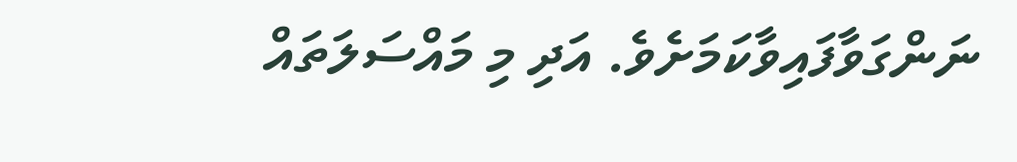ނަންގަވާފައިވާކަމަށެވެ. އަދި މި މައްސަލަތައް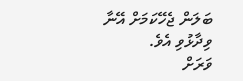ބަލަން ޖެހޭކަމަށް އޭނާ ވިދާޅުވި އެވެ.
ވަރަށް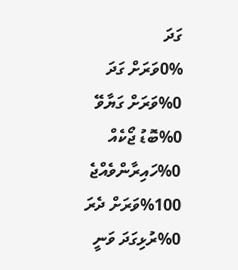ގަދަ
0%ވަރަށް ގަދަ 0%ވަރަށް ގަޔާވޭ 0%ބޮޑު ޖޯކެއް 0%ހައިރާންވެއްޖެ 100%ވަރަށް ދެރަ 0%ރުޅިގަދަ ވަނީ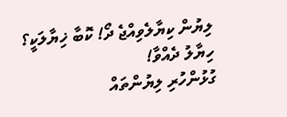ލިޔުން ކިޔާލެވިއްޖެ ދޯ! ކޮބާ ޚިޔާލަކީ؟
ހިޔާލު ދެއްވާ!
ގުޅުންހުރި ލިޔުންތައް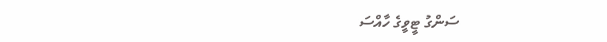ސަންގު ޓީވީގެ ހާއްސަ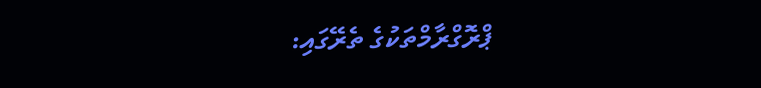ޕްރޮގްރާމްތަކުގެ ތެރޭގައި: